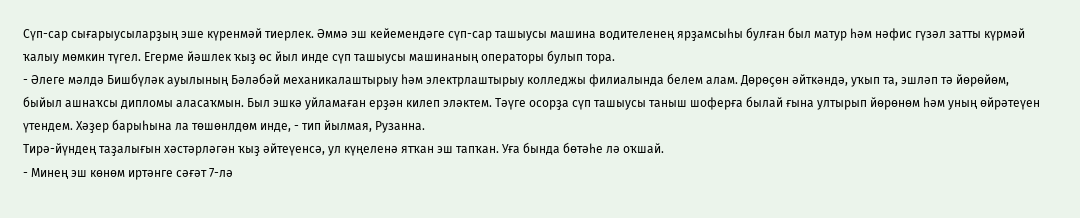Сүп-сар сығарыусыларҙың эше күренмәй тиерлек. Әммә эш кейемендәге сүп-сар ташыусы машина водителенең ярҙамсыһы булған был матур һәм нәфис гүзәл затты күрмәй ҡалыу мөмкин түгел. Егерме йәшлек ҡыҙ өс йыл инде сүп ташыусы машинаның операторы булып тора.
- Әлеге мәлдә Бишбүләк ауылының Бәләбәй механикалаштырыу hәм электрлаштырыу колледжы филиалында белем алам. Дөрөҫөн әйткәндә, уҡып та, эшләп тә йөрөйөм, быйыл ашнаҡсы дипломы аласаҡмын. Был эшкә уйламаған ерҙән килеп эләктем. Тәүге осорҙа сүп ташыусы таныш шоферға былай ғына ултырып йөрөнөм һәм уның өйрәтеүен үтендем. Хәҙер барыһына ла төшөнлдөм инде, - тип йылмая, Рузанна.
Тирә-йүндең таҙалығын хәстәрләгән ҡыҙ әйтеүенсә, ул күңеленә ятҡан эш тапҡан. Уға бында бөтәһе лә оҡшай.
- Минең эш көнөм иртәнге сәғәт 7-лә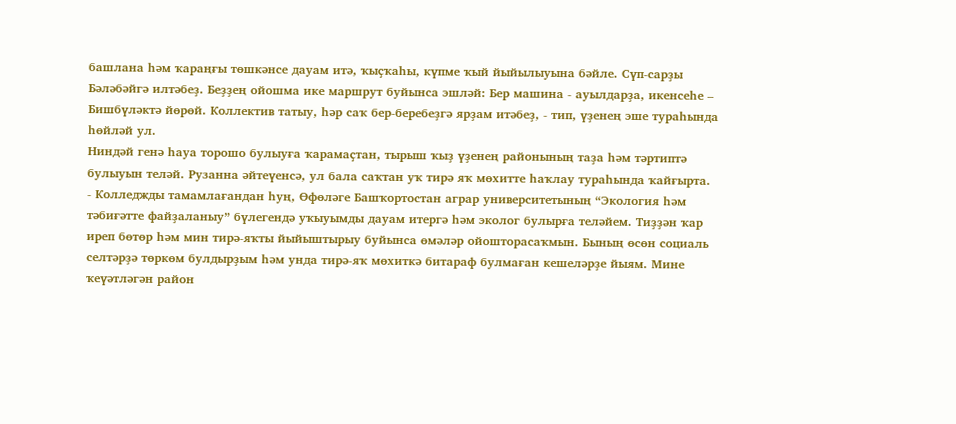башлана һәм ҡараңғы төшкәнсе дауам итә, ҡыҫҡаһы, күпме ҡый йыйылыуына бәйле. Сүп-сарҙы Бәләбәйгә илтәбеҙ. Беҙҙең ойошма ике маршрут буйынса эшләй: Бер машина - ауылдарҙа, икенсеһе – Бишбүләктә йөрөй. Коллектив татыу, һәр саҡ бер-беребеҙгә ярҙам итәбеҙ, - тип, үҙенең эше тураһында һөйләй ул.
Ниндәй генә һауа торошо булыуға ҡарамаҫтан, тырыш ҡыҙ үҙенең районының таҙа һәм тәртиптә булыуын теләй. Рузанна әйтеүенсә, ул бала саҡтан уҡ тирә яҡ мөхитте һаҡлау тураһында ҡайғырта.
- Колледжды тамамлағандан һуң, Өфөләге Башҡортостан аграр университетының “Экология һәм тәбиғәтте файҙаланыу” бүлегендә уҡыуымды дауам итергә һәм эколог булырға теләйем. Тиҙҙән ҡар иреп бөтөр һәм мин тирә-яҡты йыйыштырыу буйынса өмәләр ойошторасаҡмын. Бының өсөн социаль селтәрҙә төркөм булдырҙым һәм унда тирә-яҡ мөхиткә битараф булмаған кешеләрҙе йыям. Мине ҡеүәтләгән район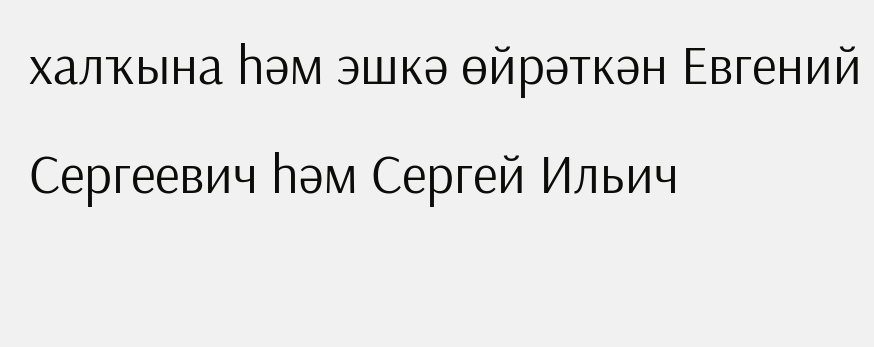халҡына һәм эшкә өйрәткән Евгений Сергеевич һәм Сергей Ильич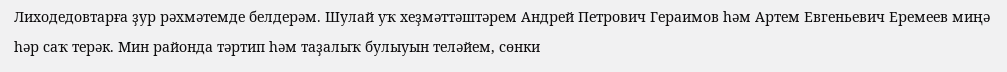Лиходедовтарға ҙур рәхмәтемде белдерәм. Шулай уҡ хеҙмәттәштәрем Андрей Петрович Гераимов һәм Артем Евгеньевич Еремеев миңә һәр саҡ терәк. Мин районда тәртип һәм таҙалыҡ булыуын теләйем, сөнки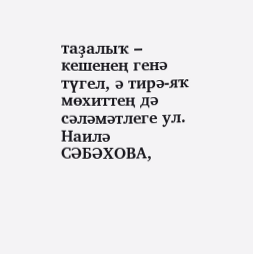таҙалыҡ – кешенең генә түгел, ә тирә-яҡ мөхиттең дә сәләмәтлеге ул.
Наилә СӘБӘХОВА,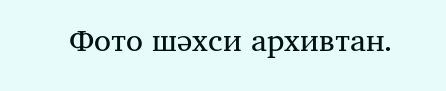Фото шәхси архивтан.